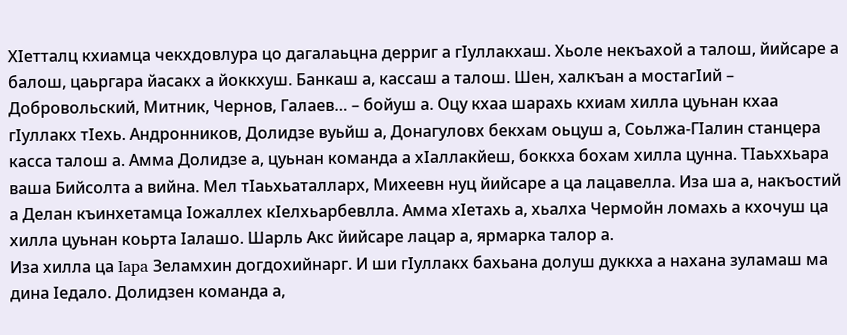ХIетталц кхиамца чекхдовлура цо дагалаьцна дерриг а гIуллакхаш. Хьоле некъахой а талош, йийсаре а балош, цаьргара йасакх а йоккхуш. Банкаш а, кассаш а талош. Шен, халкъан а мостагIий – Добровольский, Митник, Чернов, Галаев… – бойуш а. Оцу кхаа шарахь кхиам хилла цуьнан кхаа гIуллакх тIехь. Андронников, Долидзе вуьйш а, Донагуловх бекхам оьцуш а, Соьлжа-ГIалин станцера касса талош а. Амма Долидзе а, цуьнан команда а хIаллакйеш, боккха бохам хилла цунна. ТIаьххьара ваша Бийсолта а вийна. Мел тIаьхьаталларх, Михеевн нуц йийсаре а ца лацавелла. Иза ша а, накъостий а Делан къинхетамца Iожаллех кIелхьарбевлла. Амма хIетахь а, хьалха Чермойн ломахь а кхочуш ца хилла цуьнан коьрта Iалашо. Шарль Акс йийсаре лацар а, ярмарка талор а.
Иза хилла ца Iapa Зеламхин догдохийнарг. И ши гIуллакх бахьана долуш дуккха а нахана зуламаш ма дина Iедало. Долидзен команда а,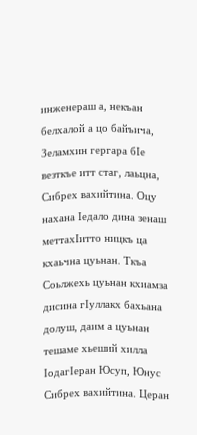инженераш а, некъан белхалой а цо байъича, Зеламхин гергара бIе везткъе итт стаг, лаьцна, Сибрех вахийтина. Оцу нахана Iедало дина зенаш меттахIитто ницкъ ца кхаьчна цуьнан. Ткъа Соьлжехь цуьнан кхиамза дисина гIуллакх бахьана долуш, даим а цуьнан тешаме хьеший хилла IодагIеран Юсуп, Юнус Сибрех вахийтина. Церан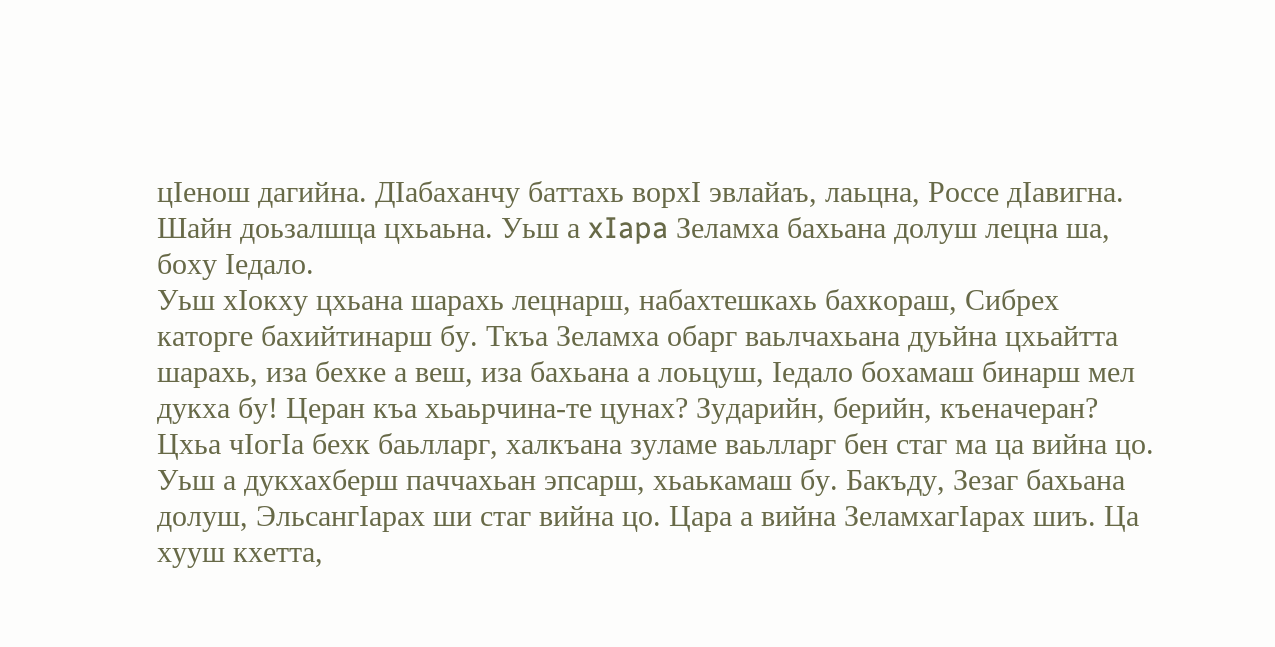цIенош дагийна. ДIабаханчу баттахь ворхI эвлайаъ, лаьцна, Россе дIавигна. Шайн доьзалшца цхьаьна. Уьш а xIapa Зеламха бахьана долуш лецна ша, боху Iедало.
Уьш хIокху цхьана шарахь лецнарш, набахтешкахь бахкораш, Сибрех каторге бахийтинарш бу. Ткъа Зеламха обарг ваьлчахьана дуьйна цхьайтта шарахь, иза бехке а веш, иза бахьана а лоьцуш, Iедало бохамаш бинарш мел дукха бу! Церан къа хьаьрчина-те цунах? Зударийн, берийн, къеначеран?
Цхьа чIогIа бехк баьлларг, халкъана зуламе ваьлларг бен стаг ма ца вийна цо. Уьш а дукхахберш паччахьан эпсарш, хьаькамаш бу. Бакъду, Зезаг бахьана долуш, ЭльсангIарах ши стаг вийна цо. Цара а вийна ЗеламхагIарах шиъ. Ца хууш кхетта,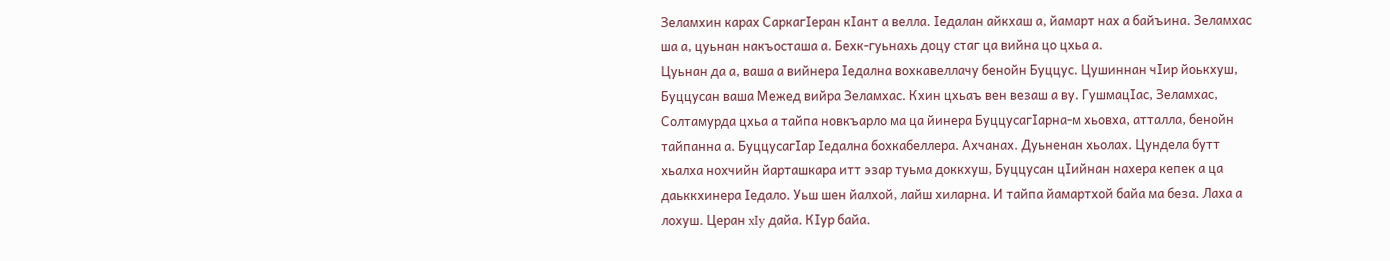Зеламхин карах СаркагIеран кIант а велла. Iедалан айкхаш а, йамарт нах а байъина. Зеламхас ша а, цуьнан накъосташа а. Бехк-гуьнахь доцу стаг ца вийна цо цхьа а.
Цуьнан да а, ваша а вийнера Iедална вохкавеллачу бенойн Буццус. Цушиннан чIир йоькхуш, Буццусан ваша Межед вийра Зеламхас. Кхин цхьаъ вен везаш а ву. ГушмацIас, Зеламхас, Солтамурда цхьа а тайпа новкъарло ма ца йинера БуццусагIарна-м хьовха, атталла, бенойн тайпанна а. БуццусагIар Iедална бохкабеллера. Ахчанах. Дуьненан хьолах. Цундела бутт хьалха нохчийн йарташкара итт эзар туьма доккхуш, Буццусан цIийнан нахера кепек а ца даьккхинера Iедало. Уьш шен йалхой, лайш хиларна. И тайпа йамартхой байа ма беза. Лаха а лохуш. Церан xIy дайа. КIур байа.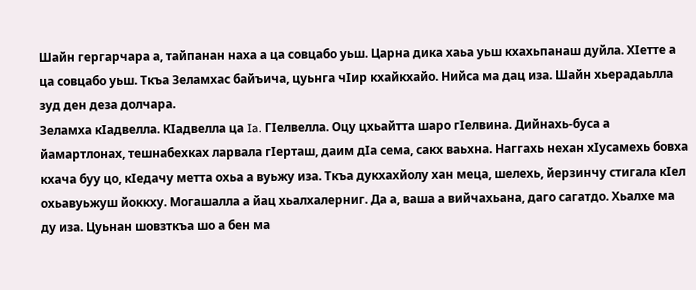Шайн гергарчара а, тайпанан наха а ца совцабо уьш. Царна дика хаьа уьш кхахьпанаш дуйла. ХIетте а ца совцабо уьш. Ткъа Зеламхас байъича, цуьнга чIир кхайкхайо. Нийса ма дац иза. Шайн хьерадаьлла зуд ден деза долчара.
Зеламха кIадвелла. КIадвелла ца Ia. ГIелвелла. Оцу цхьайтта шаро гIелвина. Дийнахь-буса а йамартлонах, тешнабехках ларвала гIерташ, даим дIа сема, сакх ваьхна. Наггахь нехан хIусамехь бовха кхача буу цо, кIедачу метта охьа а вуьжу иза. Ткъа дукхахйолу хан меца, шелехь, йерзинчу стигала кIел охьавуьжуш йоккху. Могашалла а йац хьалхалерниг. Да а, ваша а вийчахьана, даго сагатдо. Хьалхе ма ду иза. Цуьнан шовзткъа шо а бен ма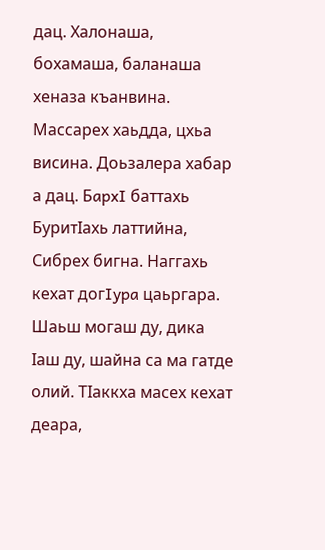дац. Халонаша, бохамаша, баланаша хеназа къанвина. Массарех хаьдда, цхьа висина. Доьзалера хабар а дац. БapxI баттахь БуритIахь латтийна, Сибрех бигна. Наггахь кехат дoгIypa цаьргара. Шаьш могаш ду, дика Iаш ду, шайна са ма гатде олий. ТIаккха масех кехат деара,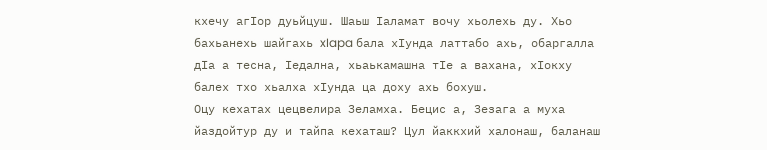кхечу агIор дуьйцуш. Шаьш Iаламат вочу хьолехь ду. Хьо бахьанехь шайгахь xIapa бала хIунда латтабо ахь, обаргалла дIа а тесна, Iедална, хьаькамашна тIе а вахана, хIокху балех тхо хьалха хIунда ца доху ахь бохуш.
Оцу кехатах цецвелира Зеламха. Бецис а, Зезага а муха йаздойтур ду и тайпа кехаташ? Цул йаккхий халонаш, баланаш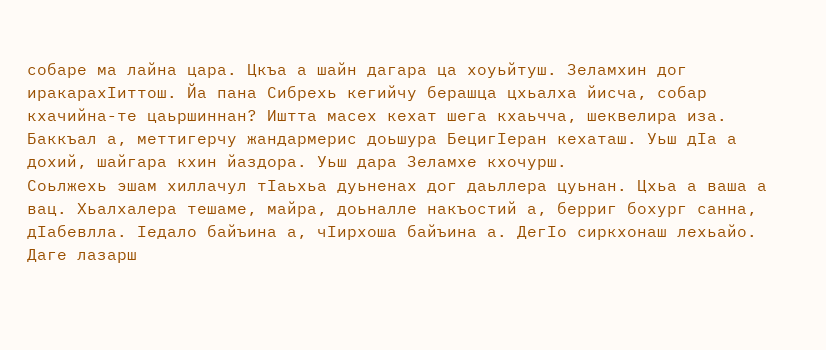собаре ма лайна цара. Цкъа а шайн дагара ца хоуьйтуш. Зеламхин дог иракарахIиттош. Йа пана Сибрехь кегийчу берашца цхьалха йисча, собар кхачийна-те цаьршиннан? Иштта масех кехат шега кхаьчча, шеквелира иза. Баккъал а, меттигерчу жандармерис доьшура БецигIеран кехаташ. Уьш дIа а дохий, шайгара кхин йаздора. Уьш дара Зеламхе кхочурш.
Соьлжехь эшам хиллачул тIаьхьа дуьненах дог даьллера цуьнан. Цхьа а ваша а вац. Хьалхалера тешаме, майра, доьналле накъостий а, берриг бохург санна, дIабевлла. Iедало байъина а, чIирхоша байъина а. ДегIо сиркхонаш лехьайо. Даге лазарш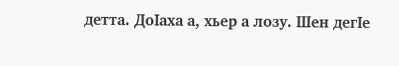детта. ДоIаха а, хьер а лозу. Шен дегIе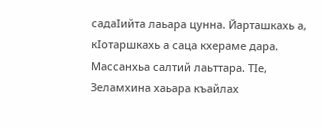садаIийта лаьара цунна. Йарташкахь а, кIотаршкахь а саца кхераме дара. Массанхьа салтий лаьттара. ТIе, Зеламхина хаьара къайлах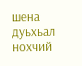шена дуьхьал нохчий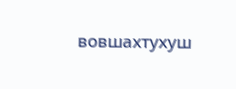вовшахтухуш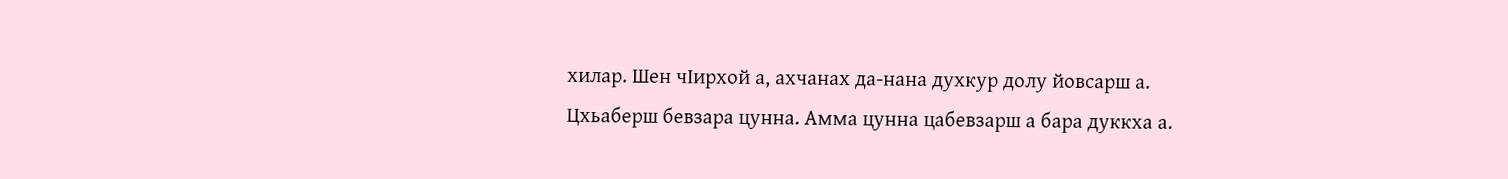хилар. Шен чIирхой а, ахчанах да-нана духкур долу йовсарш а. Цхьаберш бевзара цунна. Амма цунна цабевзарш а бара дуккха а.